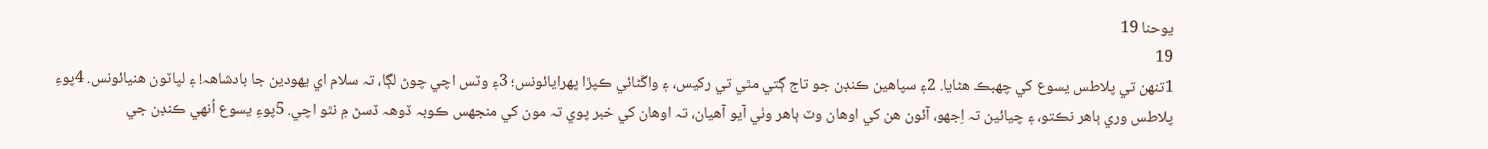يوحنا 19
19
1تنهن تي پلاطس يسوع کي چهبڪ هڻايا. 2۽ سپاهين ڪنڊن جو تاج ڳتي مٿي تي رکيس، ۽ واڱڻائي ڪپڙا پهرايائونس؛ 3۽ وٽس اچي چوڻ لڳا، تہ سلام اي يهودين جا بادشاهہ! ۽ لپاٽون هنيائونس. 4پوءِ پلاطس وري ٻاهر نڪتو، ۽ چيائين تہ اِجهو، آئون هن کي اوهان وٽ ٻاهر وٺي آيو آهيان، تہ اوهان کي خبر پوي تہ مون کي منجهس ڪوبہ ڏوهہ ڏسڻ ۾ نٿو اچي. 5پوءِ يسوع اُنهي ڪنڊن جي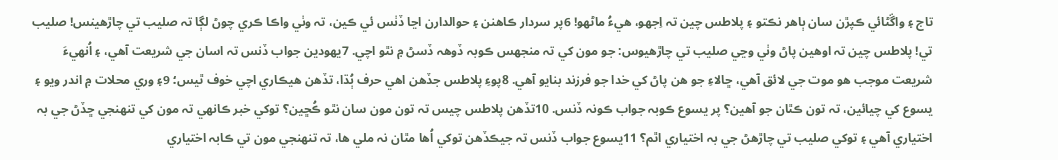تاج ۽ واڱڻائي ڪپڙن سان ٻاهر نڪتو ۽ پلاطس چين تہ اِجهو، هيءُ ماڻهو! 6پر سردار ڪاهنن ۽ حوالدارن اڃا ڏٺس ئي ڪين، تہ وٺي واڪا ڪري چوڻ لڳا تہ صليب تي چاڙهينس! صليب تي! پلاطس چين تہ اوهين پاڻ وٺي وڃي صليب تي چاڙهيوس: جو مون کي تہ منجهس ڪوبہ ڏوهہ ڏسڻ ۾ نٿو اچي. 7يهودين جواب ڏنس تہ اسان جي شريعت آهي، ۽ اُنهيءَ شريعت موجب هو موت جي لائق آهي، ڇالاءِ جو هن پاڻ کي خدا جو فرزند بنايو آهي. 8پوءِ پلاطس جڏهن اهي حرف ٻُڌا، تڏهن هيڪاري اچي خوف ٿيس؛ 9۽ وري محلات ۾ اندر ويو ۽ يسوع کي چيائين، تہ تون ڪٿان جو آهين؟ پر يسوع ڪوبہ جواب ڪونہ ڏنس. 10تڏهن پلاطس چيس تہ تون مون سان نٿو ڪُڇين؟ توکي خبر ڪانهي تہ مون کي تنهنجي ڇڏڻ جي بہ اختياري آهي ۽ توکي صليب تي چاڙهڻ جي بہ اختياري اٿم؟ 11يسوع جواب ڏنس تہ جيڪڏهن توکي اُها مٿان نہ ملي ها، تہ تنهنجي مون تي ڪابہ اختياري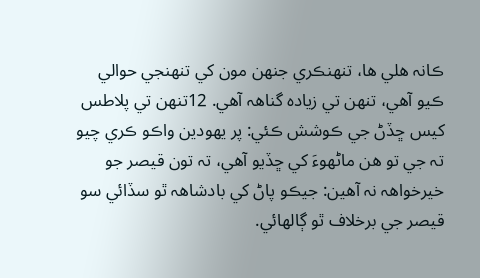ڪانہ هلي ها، تنهنڪري جنهن مون کي تنهنجي حوالي ڪيو آهي، تنهن تي زيادہ گناهہ آهي. 12تنهن تي پلاطس کيس ڇڏڻ جي ڪوشش ڪئي: پر يهودين واڪو ڪري چيو تہ جي تو هن ماڻهوءَ کي ڇڏيو آهي، تہ تون قيصر جو خيرخواهہ نہ آهين: جيڪو پاڻ کي بادشاهہ ٿو سڏائي سو قيصر جي برخلاف ٿو ڳالهائي.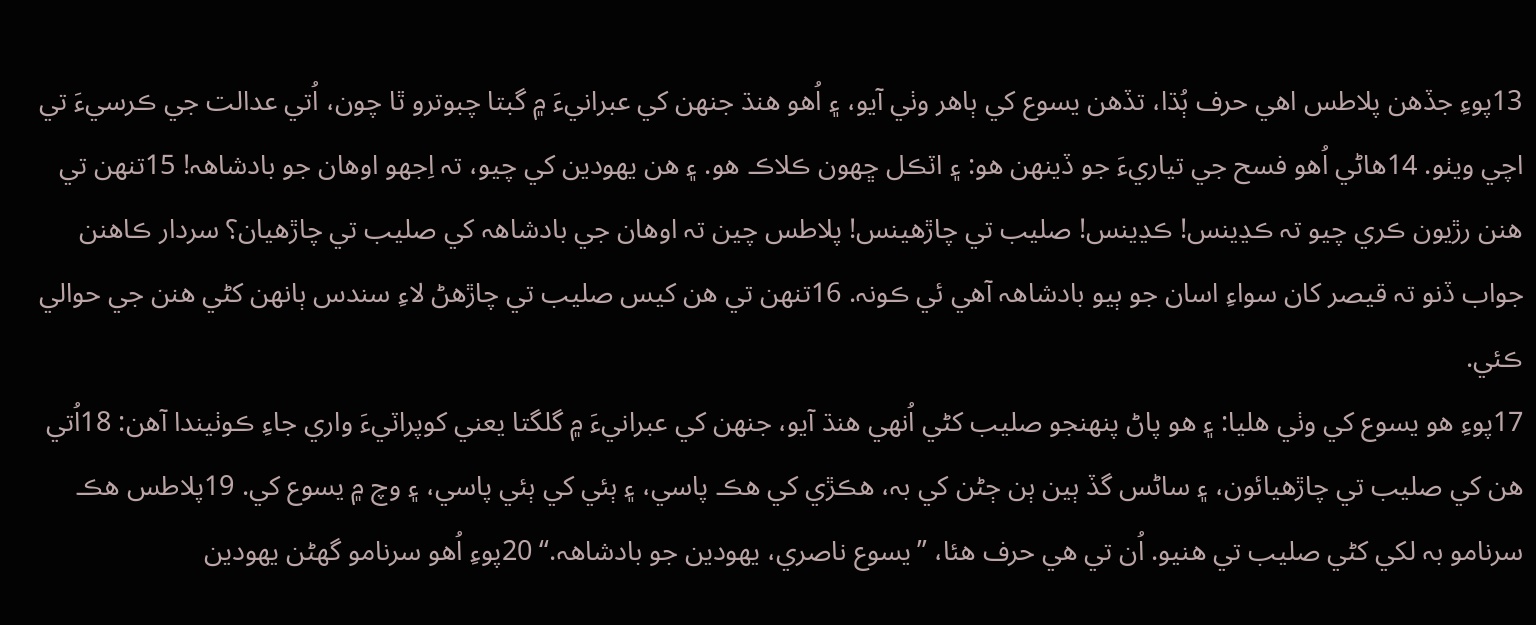13پوءِ جڏهن پلاطس اهي حرف ٻُڌا، تڏهن يسوع کي ٻاهر وٺي آيو، ۽ اُهو هنڌ جنهن کي عبرانيءَ ۾ گبتا چبوترو ٿا چون، اُتي عدالت جي ڪرسيءَ تي اچي ويٺو. 14هاڻي اُهو فسح جي تياريءَ جو ڏينهن هو: ۽ اٽڪل ڇهون ڪلاڪ هو. ۽ هن يهودين کي چيو، تہ اِجهو اوهان جو بادشاهہ! 15تنهن تي هنن رڙيون ڪري چيو تہ ڪڍينس! ڪڍينس! صليب تي چاڙهينس! پلاطس چين تہ اوهان جي بادشاهہ کي صليب تي چاڙهيان؟ سردار ڪاهنن جواب ڏنو تہ قيصر کان سواءِ اسان جو ٻيو بادشاهہ آهي ئي ڪونہ. 16تنهن تي هن کيس صليب تي چاڙهڻ لاءِ سندس ٻانهن کڻي هنن جي حوالي ڪئي.
17پوءِ هو يسوع کي وٺي هليا: ۽ هو پاڻ پنهنجو صليب کڻي اُنهي هنڌ آيو، جنهن کي عبرانيءَ ۾ گلگتا يعني کوپراٽيءَ واري جاءِ ڪوٺيندا آهن: 18اُتي هن کي صليب تي چاڙهيائون، ۽ ساڻس گڏ ٻين ٻن ڄڻن کي بہ، هڪڙي کي هڪ پاسي، ۽ ٻئي کي ٻئي پاسي، ۽ وچ ۾ يسوع کي. 19پلاطس هڪ سرنامو بہ لکي کڻي صليب تي هنيو. اُن تي هي حرف هئا، ”يسوع ناصري، يهودين جو بادشاهہ.“ 20پوءِ اُهو سرنامو گهڻن يهودين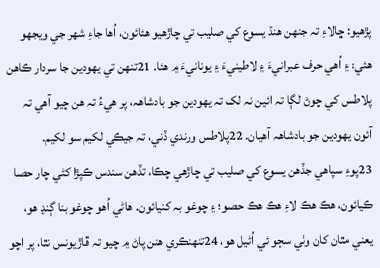پڙهيو: ڇالاءِ تہ جنهن هنڌ يسوع کي صليب تي چاڙهيو هئائون، اُها جاءِ شهر جي ويجهو هئي: ۽ اُهي حرف عبرانيءَ ۽ لاطينيءَ ۽ يونانيءَ ۾ هئا. 21تنهن تي يهودين جا سردار ڪاهن پلاطس کي چوڻ لڳا تہ ائين نہ لک تہ يهودين جو بادشاهہ، پر هيءُ تہ هن چيو آهي تہ آئون يهودين جو بادشاهہ آهيان. 22پلاطس ورندي ڏني، تہ جيڪي لکيم سو لکيم.
23پوءِ سپاهي جڏهن يسوع کي صليب تي چاڙهي چڪا، تڏهن سندس ڪپڙا کڻي چار حصا ڪيائون، هڪ هڪ لاءِ هڪ هڪ حصو؛ ۽ چوغو بہ کنيائون. هاڻي اُهو چوغو بنا ڳنڍ هو، يعني مٿان کان وٺي سڄو ئي اُڻيل هو، 24تنهنڪري هنن پاڻ ۾ چيو تہ ڦاڙيونس نٿا، پر اچو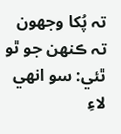تہ پُکا وجهون تہ ڪنهن جو ٿو ٿئي: سو انهي لاءِ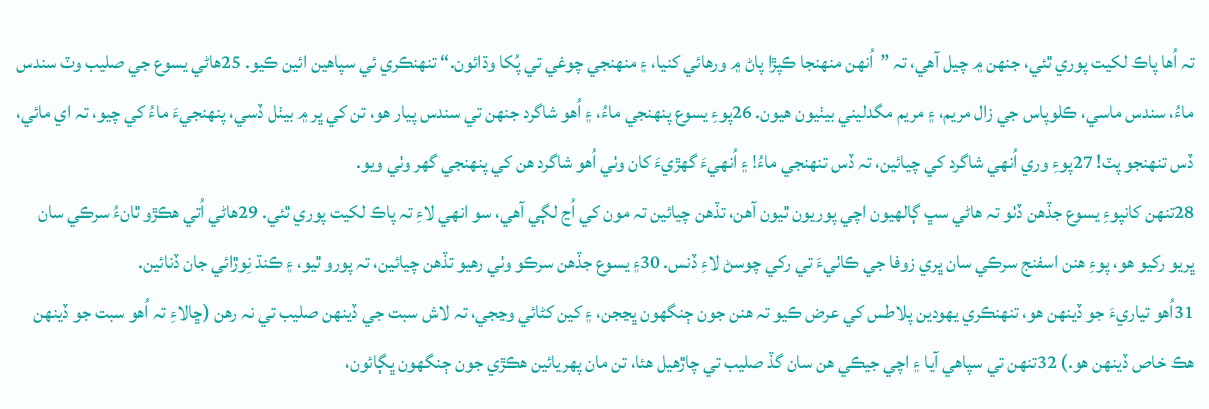تہ اُها پاڪ لکيت پوري ٿئي، جنهن ۾ چيل آهي، تہ ”اُنهن منهنجا ڪپڙا پاڻ ۾ ورهائي کنيا، ۽ منهنجي چوغي تي پُکا وڌائون.“ تنهنڪري ئي سپاهين ائين ڪيو. 25هاڻي يسوع جي صليب وٽ سندس ماءُ، سندس ماسي، ڪلوپاس جي زال مريم، ۽ مريم مگدليني بيٺيون هيون. 26پوءِ يسوع پنهنجي ماءُ، ۽ اُهو شاگرد جنهن تي سندس پيار هو، تن کي ڀر ۾ بيٺل ڏسي، پنهنجيءَ ماءُ کي چيو، تہ اي مائي، ڏس تنهنجو پٽ! 27پوءِ وري اُنهي شاگرد کي چيائين، تہ ڏس تنهنجي ماءُ! ۽ اُنهيءَ گهڙيءَ کان وٺي اُهو شاگرد هن کي پنهنجي گهر وٺي ويو.
28تنهن کانپوءِ يسوع جڏهن ڏٺو تہ هاڻي سڀ ڳالهيون اچي پوريون ٿيون آهن، تڏهن چيائين تہ مون کي اُڃ لڳي آهي، سو انهي لاءِ تہ پاڪ لکيت پوري ٿئي. 29هاڻي اُتي هڪڙو ٿانءُ سرڪي سان ڀريو رکيو هو، پوءِ هنن اسفنج سرڪي سان ڀري زوفا جي ڪاٺيءَ تي رکي چوسڻ لاءِ ڏنس. 30۽ يسوع جڏهن سرڪو وٺي رهيو تڏهن چيائين، تہ پورو ٿيو، ۽ ڪنڌ نِوڙائي جان ڏنائين.
31اُهو تياريءَ جو ڏينهن هو، تنهنڪري يهودين پلاطس کي عرض ڪيو تہ هنن جون ڄنگهون ڀڃجن، ۽ کين کڻائي وڃجي، تہ لاش سبت جي ڏينهن صليب تي نہ رهن (ڇالاءِ تہ اُهو سبت جو ڏينهن هڪ خاص ڏينهن هو.) 32تنهن تي سپاهي آيا ۽ اچي جيڪي هن سان گڏ صليب تي چاڙهيل هئا، تن مان پهريائين هڪڙي جون ڄنگهون ڀڳائون،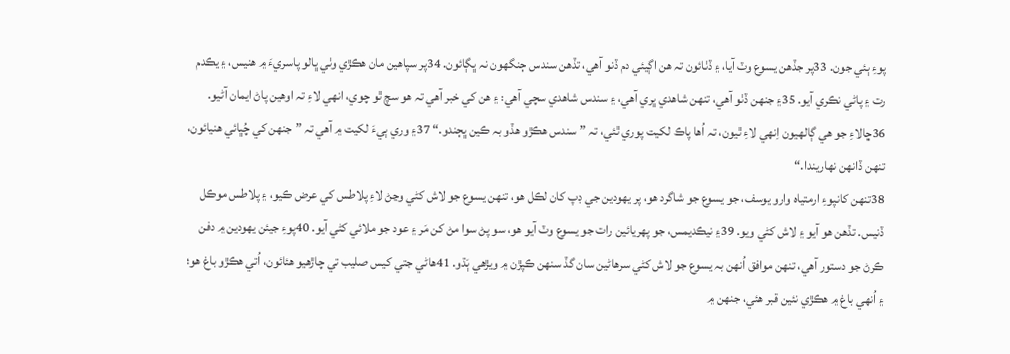پوءِ ٻئي جون. 33پر جڏهن يسوع وٽ آيا، ۽ ڏٺائون تہ هن اڳيئي دم ڏنو آهي، تڏهن سندس ڄنگهون نہ ڀڳائون. 34پر سپاهين مان هڪڙي وٺي ڀالو پاسريءَ ۾ هنيس، ۽ يڪدم رت ۽ پاڻي نڪري آيو. 35۽ جنهن ڏٺو آهي، تنهن شاهدي ڀري آهي، ۽ سندس شاهدي سچي آهي: ۽ هن کي خبر آهي تہ هو سچ ٿو چوي، انهي لاءِ تہ اوهين پاڻ ايمان آڻيو. 36ڇالاءِ جو هي ڳالهيون اِنهي لاءِ ٿيون، تہ اُها پاڪ لکيت پوري ٿئي، تہ ”سندس هڪڙو هڏو بہ ڪين ڀڄندو.“ 37۽ وري ٻيءَ لکيت ۾ آهي تہ ”جنهن کي چُڀائي هنيائون، تنهن ڏانهن نهاريندا.“
38تنهن کانپوءِ ارمتياہ وارو يوسف، جو يسوع جو شاگرد هو، پر يهودين جي ڊپ کان لڪل هو، تنهن يسوع جو لاش کڻي وڃڻ لاءِ پلاطس کي عرض ڪيو، ۽ پلاطس موڪل ڏنيس. تڏهن هو آيو ۽ لاش کڻي ويو. 39۽ نيڪديمس، جو پهريائين رات جو يسوع وٽ آيو هو، سو پڻ سوا مڻ کن مَر ۽ عود جو ملائي کڻي آيو. 40پوءِ جيئن يهودين ۾ دفن ڪرڻ جو دستور آهي، تنهن موافق اُنهن بہ يسوع جو لاش کڻي سرهاڻين سان گڏ سنهن ڪپڙن ۾ ويڙهي ٻَڌو. 41هاڻي جتي کيس صليب تي چاڙهيو هئائون، اُتي هڪڙو باغ هو؛ ۽ اُنهي باغ ۾ هڪڙي نئين قبر هئي، جنهن ۾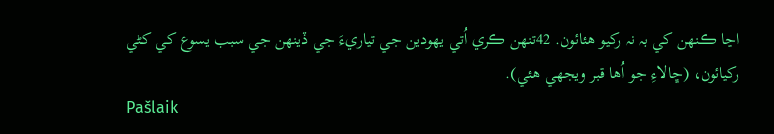اڃا ڪنهن کي بہ نہ رکيو هئائون. 42تنهن ڪري اُتي يهودين جي تياريءَ جي ڏينهن جي سبب يسوع کي کڻي رکيائون، (ڇالاءِ جو اُها قبر ويجهي هئي).
Pašlaik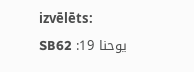izvēlēts:
يوحنا 19: SB62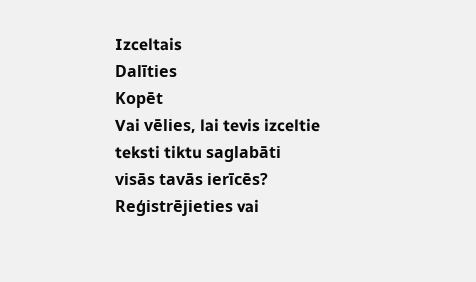Izceltais
Dalīties
Kopēt
Vai vēlies, lai tevis izceltie teksti tiktu saglabāti visās tavās ierīcēs? Reģistrējieties vai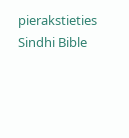pierakstieties
Sindhi Bible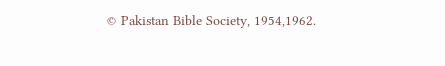© Pakistan Bible Society, 1954,1962.